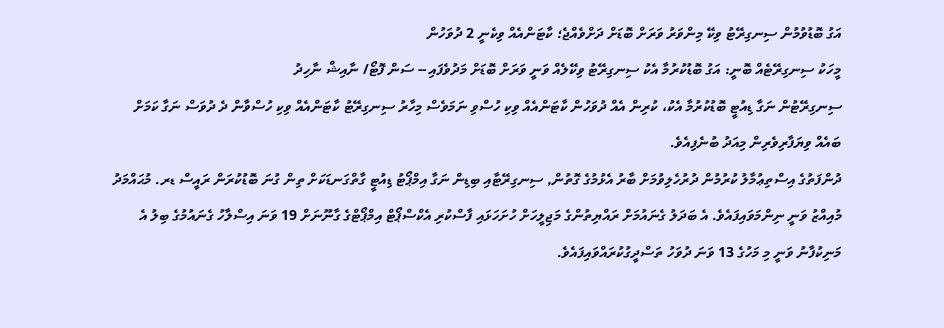އަގު ބޮޑުވުމުން ސިނގިރޭޓު ވިކޭ މިންވަރު ވަރަށް ބޮޑަށް ދަށްވެއްޖެ؛ ކާޓަންއެއް ވިކެނީ 2 ދުވަހުން
މީހަކު ސިނގިރޭޓެއް ބޮނީ: އަގު ބޮޑުކުރުމާ އެކު ސިނގިރޭޓު ވިކޭލެއް ވަނީ ވަރަށް ބޮޑަށް މަދުވެފައި -- ސަން ފޮޓޯ/ ނާއިޝް ނާހިދު
ސިނގިރޭޓުން ނަގާ ޑިއުޓީ ބޮޑުކުރުމާ އެކު، ކުރިން އެއް ދުވަހުން ކާޓަންއެއް ވިކި ހުސްވި ނަމަވެސް މިހާރު ސިނގިރޭޓު ކާޓަންއެއް ވިކި ހުސްވާން ދެ ދުވަސް ނަގާ ކަމަށް ބައެއް ވިޔަފާރިވެރިން މިއަދު ބުނެފިއެވެ.
ދުންފަތުގެ އިސްތިޢުމާލު ކުރުމުން ދުރުހެލިވުމަށް ބާރު އެޅުމުގެ ގޮތުން, ސިނގިރޭޓާއި ބިޑިން ނަގާ އިމްޕޯޓު ޑިއުޓީ ގާތްގަނޑަކަށް ތިން ގުނަ ބޮޑުކުރަން ރައީސް ޑރ. މުޙައްމަދު މުއިއްޒު ވަނީ ނިންމަވައިފައެވެ. އެ ބަދަލު ގެނައުމަށް ރައްޔިތުންގެ މަޖިލީހަށް ހުށަހަޅައި ފާސްކުރި އެކްސްޕޯޓް އިމްޕޯޓްގެ ގާނޫނަށް 19 ވަނަ އިސްލާހު ގެނައުމުގެ ބިލު އެ މަނިކުފާނު ވަނީ މި މަހުގެ 13 ވަނަ ދުވަހު ތަސްދީގުކުރައްވައިފައެވެ.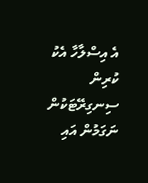އެ އިސްލާހާ އެކު ކުރިން ސިނގިރޭޓަކުން ނަގަމުން އައި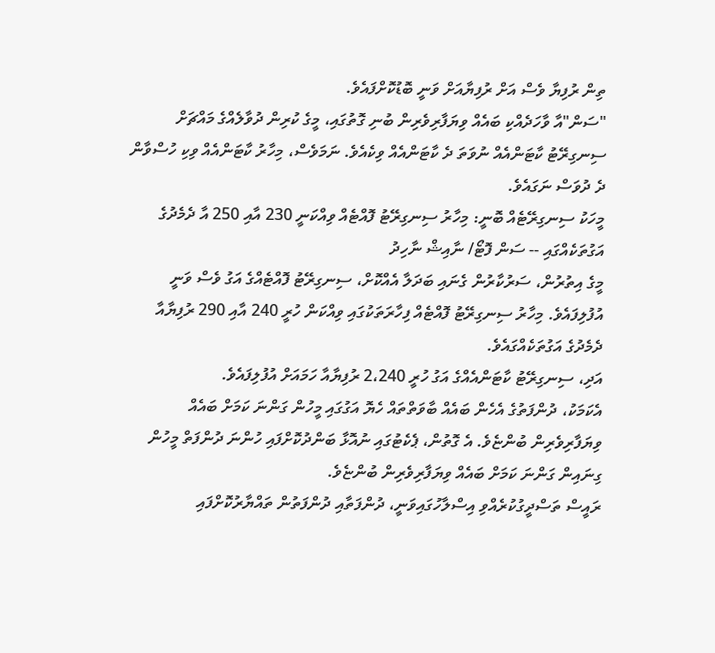ތިން ރުފިޔާ ވެސް އަށް ރުފިޔާއަށް ވަނީ ބޮޑުކޮށްފައެވެ.
"ސަން"އާ ވާހަދެއްކި ބައެއް ވިޔަފާރިވެރިން ބުނި ގޮތުގައި، މީގެ ކުރިން ދުވާލެއްގެ މައްޗަށް ސިނގިރޭޓު ކާޓަންއެއް ނުވަތަ ދެ ކާޓަންއެއް ވިކެއެވެ. ނަމަވެސް، މިހާރު ކާޓަންއެއް ވިކި ހުސްވާން ދެ ދުވަސް ނަގައެވެ.
މީހަކު ސިނގިރޭޓެއް ބޮނީ: މިހާރު ސިނގިރޭޓު ފޮއްޓެއް ވިއްކަނީ 230 އާއި 250 އާ ދެމެދުގެ އަގުތަކެއްގައި -- ސަން ފޮޓޯ/ ނާއިޝް ނާހިދު
މީގެ އިތުރުން، ސަރުކާރުން ގެނައި ބަދަލާ އެއްކޮށް، ސިނގިރޭޓު ފޮއްޓެއްގެ އަގު ވެސް ވަނީ އުފުލިފައެވެ. މިހާރު ސިނގިރޭޓު ފޮއްޓެއް ފިހާރަތަކުގައި ވިއްކަން ހުރީ 240 އާއި 290 ރުފިޔާއާ ދެމެދުގެ އަގުތަކެއްގައެވެ.
އަދި، ސިނގިރޭޓު ކާޓަންއެއްގެ އަގު ހުރީ 2،240 ރުފިޔާއާ ހަމައަށް އުފުލިފައެވެ.
އެކަމަކު، ދުންފަތުގެ އެހެން ބައެއް ބާވަތްތައް ހެޔޮ އަގުގައި މީހުން ގަންނަ ކަމަށް ބައެއް ވިޔަފާރިވެރިން ބުންޏެވެ. އެ ގޮތުން، ޕެކެޓުގައި ނުއޮޅާ ބަންދުކޮށްފައި ހުންނަ ދުންފަތް މީހުން ގިނައިން ގަންނަ ކަމަށް ބައެއް ވިޔަފާރިވެރިން ބުންޏެވެ.
ރައީސް ތަސްދީގުކުރެއްވި އިސްލާހުގައިވަނީ، ދުންފަތާއި ދުންފަތުން ތައްޔާރުކޮށްފައި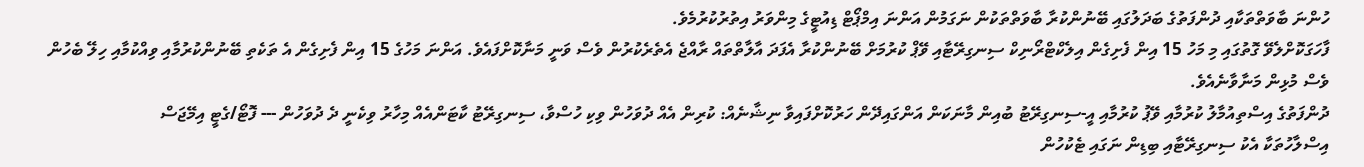ހުންނަ ބާވަތްތަކާއި ދުންފަތުގެ ބަދަލުގައި ބޭނުންކުރާ ބާވަތްތަކުން ނަގަމުން އަންނަ އިމްޕޯޓް ޑިއުޓީގެ މިންވަރު އިތުރުކުރުމެވެ.
ފާހަގަކޮށްލެވޭ ގޮތުގައި މި މަހު 15 އިން ފެށިގެން އިލެކްޓްރޯނިކް ސިނގިރޭޓާއި ވޭޕް ކުރުމަށް ބޭނުންކުރާ އެފަދަ އާލާތްތައް ރާއްޖެ އެތެރެކުރުން ވެސް ވަނީ މަނާކޮށްފައެވެ. އަންނަ މަހުގެ 15 އިން ފެށިގެން އެ ތަކެތި ބޭނުންކުރުމާއި ވިއްކުމާއި ހިލޭ ބެހުން ވެސް މުޅިން މަނާވާނެއެވެ.
ދުންފަތުގެ އިސްތިއުމާލު ކުރުމާއި ވޭޕު ކުރުމާއި އީ-ސިނގިރޭޓު ބުއިން މާނަކަން އަންގައިދޭން ހަރުކޮށްފައިވާ ނިޝާނެއް: ކުރިން އެއް ދުވަހުން ވިކި ހުސްވާ، ސިނގިރޭޓު ކާޓަންއެއް މިހާރު ވިކެނީ ދެ ދުވަހުން --- ފޮޓޯ/ގެޓީ އިމޭޖަސް
އިސްލާހުތަކާ އެކު ސިނގިރޭޓާއި ބިޑިން ނަގައި ޓެކުހުން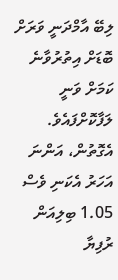ލިބޭ އާމްދަނީ ވަރަށް ބޮޑަށް އިތުރުވާނެ ކަމަށް ވަނީ ލަފާކޮށްފައެވެ. އެގޮތުން، އަންނަ އަހަރު އެކަނި ވެސް 1.05 ބިލިއަން ރުފިޔާ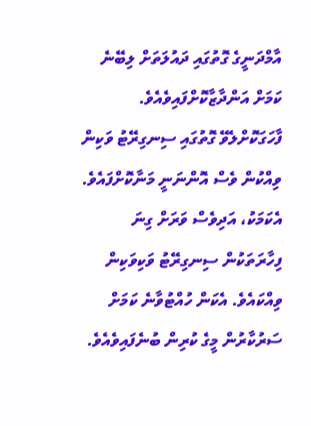އާމްދަނީގެ ގޮތުގައި ދައުލަތަށް ލިބޭނެ ކަމަށް އަންދާޒާކޮށްފައިވެއެވެ.
ފާހަގަކޮށްލެވޭ ގޮތުގައި ސިނގިރޭޓު ވަކިން ވިއްކުން ވެސް އޮންނަނީ މަނާކޮށްފައެވެ.
އެކަމަކު، އަދިވެސް ވަރަށް ގިނަ ފިހާރަތަކުން ސިނގިރޭޓު ވަކިވަކިން ވިއްކައެވެ. އެކަން ހުއްޓުވާނެ ކަމަށް ސަރުކާރުން މީގެ ކުރިން ބުނެފައިވެއެވެ.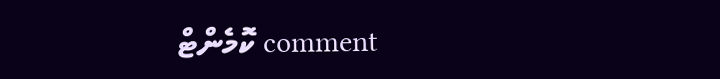comment ކޮމެންޓް